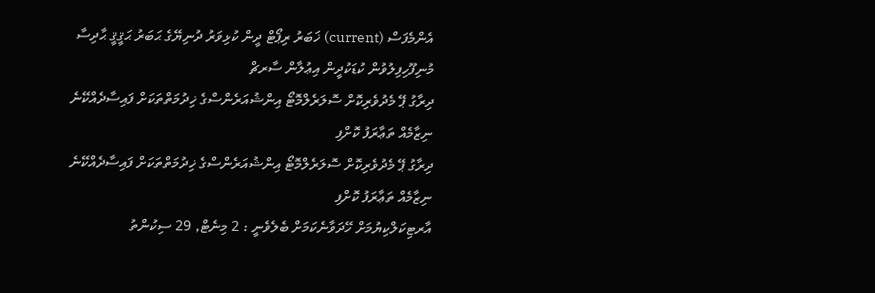އެންމެފަސް (current) ޚަބަރު ރިޕޯޓް ދީން ކުޅިވަރު ދުނިޔޭގެ ޙަބަރު ޙަޤީޤީ ޙާދިސާ މުނިފޫހިފިލުވުން ކުޑަކުދީން އިޢުލާން ސާރޗް
ދިރާގު ޕޭ މެދުވެރިކޮށް ސޮލަރެލްމޮޓޯ އިންޝުއަރެންސްގެ ޚިދުމަތްތަކަށް ފައިސާދެއްކޭނެ ނިޒާމެއް ތަޢާރަފު ކޮށްފި
ދިރާގު ޕޭ މެދުވެރިކޮށް ސޮލަރެލްމޮޓޯ އިންޝުއަރެންސްގެ ޚިދުމަތްތަކަށް ފައިސާދެއްކޭނެ ނިޒާމެއް ތަޢާރަފު ކޮށްފި
އާރޓިކަލްކިޔުމަށް ހޭދަވާނެކަމަށް ބެލެވެނީ : 2 މިނެޓް, 29 ސިކުންތު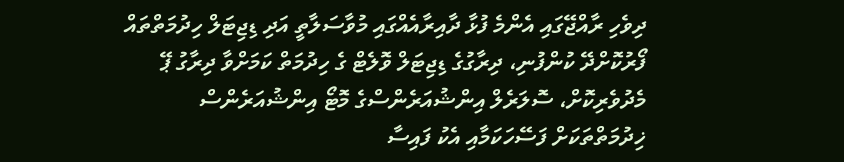ދިވެހި ރާއްޖޭގައި އެންމެ ފުޅާ ދާއިރާއެއްގައި މުވާސަލާތީ އަދި ޑިޖިޓަލް ހިދުމަތްތައް ފޯރުކޮށްދޭ ކުންފުނި، ދިރާގުގެ ޑިޖިޓަލް ވޮލެޓް ގެ ހިދުމަތް ކަމަށްވާ ދިރާގު ޕޭ މެދުވެރިކޮށް، ސޮލަރެލް އިންޝުއަރެންސްގެ މޮޓޯ އިންޝުއަރެންސް ޚިދުމަތްތަކަށް ފަސޭހަކަމާއި އެކު ފައިސާ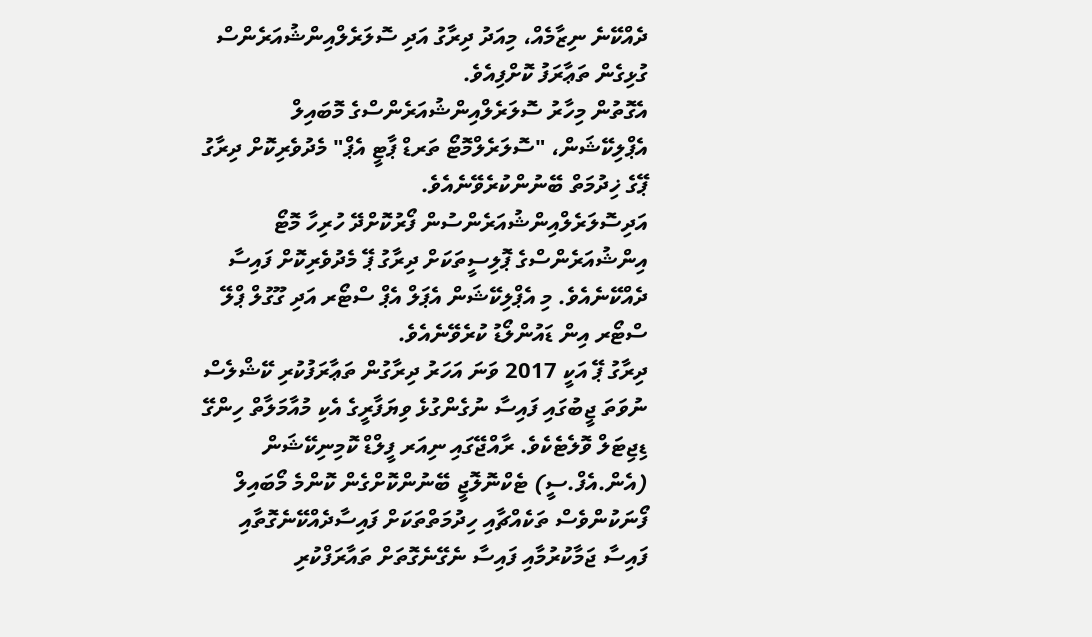ދެއްކޭނެ ނިޒާމެއް، މިއަދު ދިރާގު އަދި ސޮލަރެލްއިންޝުއަރެންސް ގުޅިގެން ތަޢާރަފު ކޮށްފިއެވެ.
އެގޮތުން މިހާރު ސޮލަރެލްއިންޝުއަރެންސްގެ މޮބައިލް އެޕްލިކޭޝަން، "ސޮލަރެލްމޮޓޯ ތަރޑް ޕާޓީ އެޕް" މެދުވެރިކޮށް ދިރާގު ޕޭގެ ޚިދުމަތް ބޭނުންކުރެވޭނެއެވެ. އަދިސޮލަރެލްއިންޝުއަރެންސުން ފޯރުކޮށްދޭ ހުރިހާ މޮޓޯ އިންޝުއަރެންސްގެ ޕޮލިސީތަކަށް ދިރާގު ޕޭ މެދުވެރިކޮށް ފައިސާ ދެއްކޭނެއެވެ. މި އެޕްލިކޭޝަން އެޕަލް އެޕް ސްޓޯރ އަދި ގޫގުލް ޕްލޭ ސްޓޯރ އިން ޑައުންލޯޑު ކުރެވޭނެއެވެ.
ދިރާގު ޕޭ އަކީ 2017 ވަނަ އަހަރު ދިރާގުން ތަޢާރަފުކުރި ކޭޝްލެސް ނުވަތަ ޖީބުގައި ފައިސާ ނުގެންގުޅެ ވިޔަފާރީގެ އެކި މުއާމަލާތް ހިންގޭ ޑިޖިޓަލް ވޮލެޓެކެވެ. ރާއްޖޭގައި ނިއަރ ފީލްޑް ކޮމިނިކޭޝަން (އެން.އެފް.ސީ) ޓެކްނޮލޮޖީ ބޭނުންކޮށްގެން ކޮންމެ މޯބައިލް ފޯނަކުންވެސް ތަކެއްޗާއި ހިދުމަތްތަކަށް ފައިސާދެއްކޭނެގޮތާއި ފައިސާ ޖަމާކުރުމާއި ފައިސާ ނެގޭނެގޮތަށް ތައާރަފްކުރި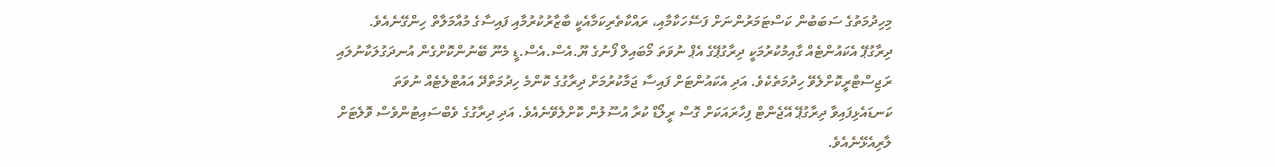މިހިދުމަތުގެ ސަބަބުން ކަސްޓަމަރުންނަށް ފަސޭހަކާމާއި، ރައްކާތެރިކަމާއެކީ ބާޒާރުކުރުމާއި ފައިސާގެ މުއާމަލާތް ހިންގޭނެއެވެ.
ދިރާގުޕޭ އެކައުންޓެއް ގާއިމުކުރުމަކީ ދިރާގުޕޭގެ އެޕް ނުވަތަ މޯބައިލް ފޯނުގެ ޔޫ.އެސް.އެސް.ޑީ މެނޫ ބޭނުންކޮށްގެން އުނދަގުލަކާނުލައި ރަޖިސްޓްރީކޮށްލެވޭ ހިދުމަތެކެވެ. އަދި އެކައުންޓަށް ފައިސާ ޖަމާކުރުމަށް ދިރާގުގެ ކޮންމެ ހިދުމަތްދޭ އައުޓްލެޓެއް ނުވަތަ ކަނޑައެޅިފައިވާ ދިރާގުޕޭ އޭޖެންޓް ފިހާރައަކަށް ގޮސް ރީލޯޑް ކުރާ އުސޫލުން ކޮށްލެވޭނެއެވެ. އަދި ދިރާގުގެ ވެބްސައިޓުންވެސް ވޮލެޓަށް ލާރިއެޅޭނެއެވެ.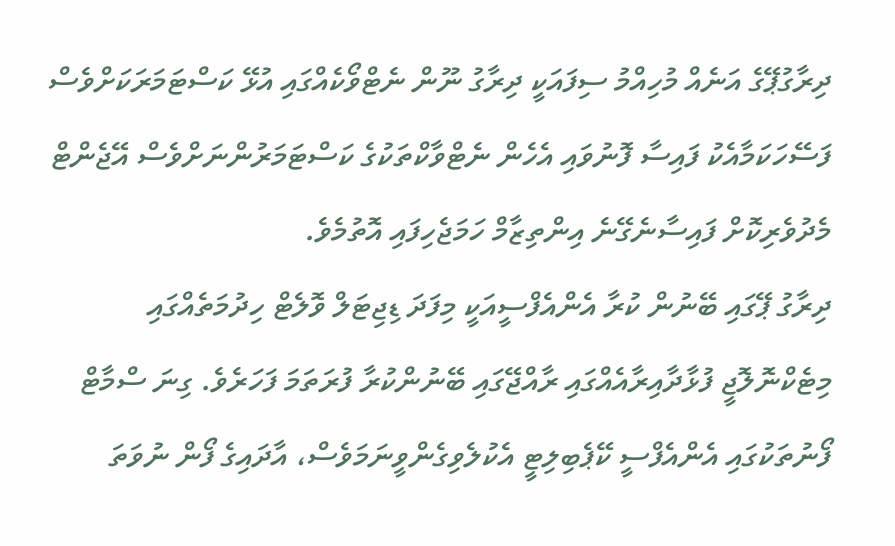ދިރާގުޕޭގެ އަނެއް މުހިއްމު ސިފައަކީ ދިރާގު ނޫން ނެޓްވޯކެއްގައި އުޅޭ ކަސްޓަމަރަކަށްވެސް ފަސޭހަކަމާއެކު ފައިސާ ފޮނުވައި އެހެން ނެޓްވާކްތަކުގެ ކަސްޓަމަރުންނަށްވެސް އޭޖެންޓް މެދުވެރިކޮށް ފައިސާނެގޭނެ އިންތިޒާމް ހަމަޖެހިފައި އޮތުމެވެ.
ދިރާގު ޕޭގައި ބޭނުން ކުރާ އެންއެފްސީއަކީ މިފަދަ ޑިޖިޓަލް ވޮލެޓް ހިދުމަތެއްގައި މިޓެކްނޮލޮޖީ ފުޅާދާއިރާއެއްގައި ރާއްޖޭގައި ބޭނުންކުރާ ފުރަތަމަ ފަހަރެވެ. ގިނަ ސްމާޓް ފޯނުތަކުގައި އެންއެފްސީ ކޭޕެބިލިޓީ އެކުލެވިގެންވީނަމަވެސް، އާދައިގެ ފޯން ނުވަތަ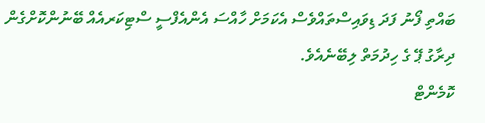ބައްތި ފޯނު ފަދަ ޑިވައިސްތައްވެސް އެކަމަށް ހާއްސަ އެންއެފްސީ ސްޓިކަރއެއް ބޭނުންކޮށްގެން ދިރާގު ޕޭ ގެ ހިދުމަތް ލިބޭނެއެވެ.
ކޮމެންޓް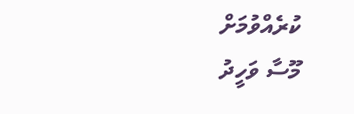ކުރެއްވުމަށް
މޫސާ ވަހީދު